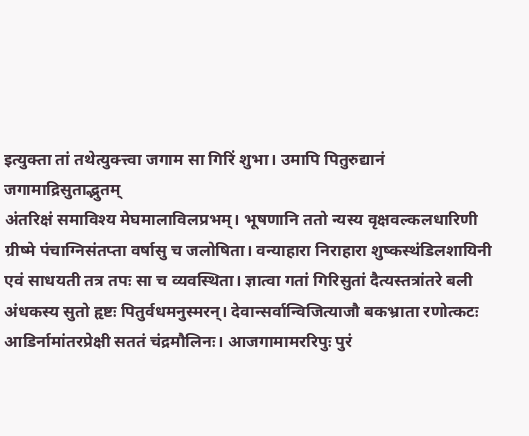इत्युक्ता तां तथेत्युक्त्त्वा जगाम सा गिरिं शुभा। उमापि पितुरुद्यानं जगामाद्रिसुताद्भुतम्
अंतरिक्षं समाविश्य मेघमालाविलप्रभम्। भूषणानि ततो न्यस्य वृक्षवल्कलधारिणी
ग्रीष्मे पंचाग्निसंतप्ता वर्षासु च जलोषिता। वन्याहारा निराहारा शुष्कस्थंडिलशायिनी
एवं साधयती तत्र तपः सा च व्यवस्थिता। ज्ञात्वा गतां गिरिसुतां दैत्यस्तत्रांतरे बली
अंधकस्य सुतो हृष्टः पितुर्वधमनुस्मरन्। देवान्सर्वान्विजित्याजौ बकभ्राता रणोत्कटः
आडिर्नामांतरप्रेक्षी सततं चंद्रमौलिनः। आजगामामररिपुः पुरं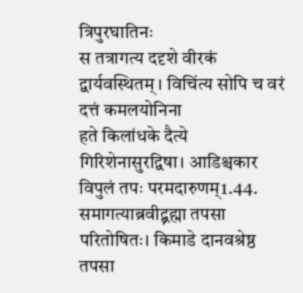त्रिपुरघातिनः
स तत्रागत्य ददृशे वीरकं द्वार्यवस्थितम्। विचिंत्य सोपि च वरं दत्तं कमलयोनिना
हते किलांधके दैत्ये गिरिशेनासुरद्विषा। आडिश्चकार विपुलं तपः परमदारुणम्1.44.
समागत्याब्रवीद्ब्रह्मा तपसा परितोषितः। किमाडे दानवश्रेष्ठ तपसा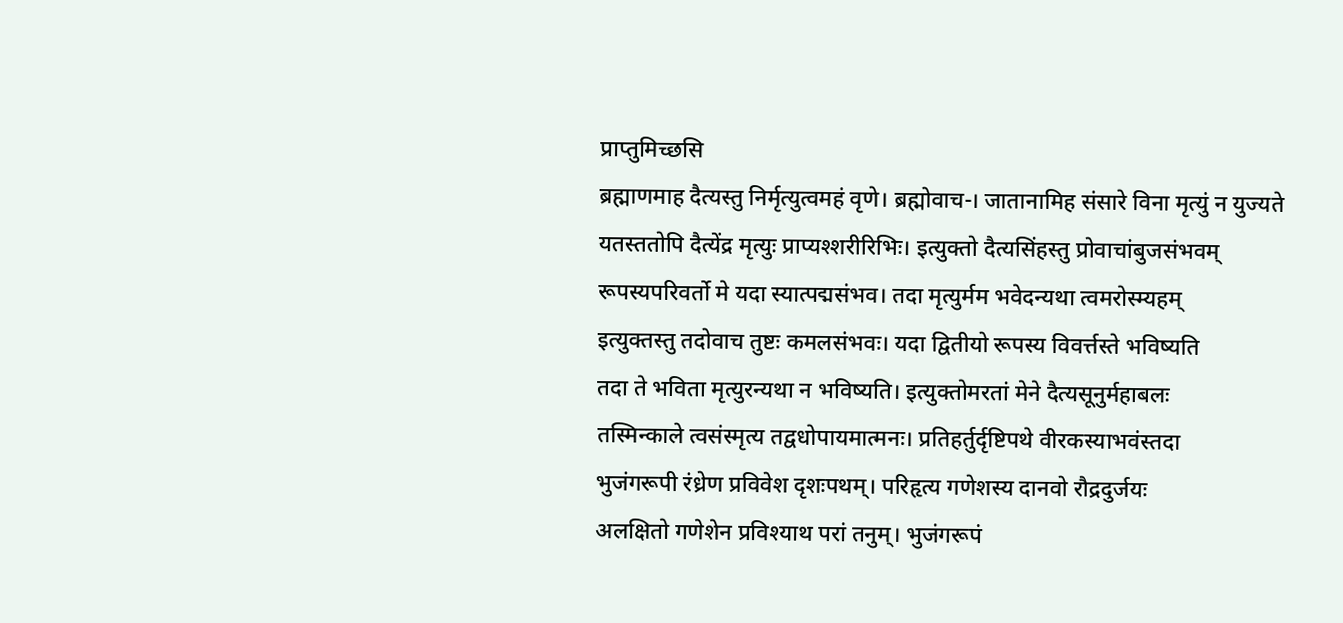प्राप्तुमिच्छसि
ब्रह्माणमाह दैत्यस्तु निर्मृत्युत्वमहं वृणे। ब्रह्मोवाच-। जातानामिह संसारे विना मृत्युं न युज्यते
यतस्ततोपि दैत्येंद्र मृत्युः प्राप्यश्शरीरिभिः। इत्युक्तो दैत्यसिंहस्तु प्रोवाचांबुजसंभवम्
रूपस्यपरिवर्तो मे यदा स्यात्पद्मसंभव। तदा मृत्युर्मम भवेदन्यथा त्वमरोस्म्यहम्
इत्युक्तस्तु तदोवाच तुष्टः कमलसंभवः। यदा द्वितीयो रूपस्य विवर्त्तस्ते भविष्यति
तदा ते भविता मृत्युरन्यथा न भविष्यति। इत्युक्तोमरतां मेने दैत्यसूनुर्महाबलः
तस्मिन्काले त्वसंस्मृत्य तद्वधोपायमात्मनः। प्रतिहर्तुर्दृष्टिपथे वीरकस्याभवंस्तदा
भुजंगरूपी रंध्रेण प्रविवेश दृशःपथम्। परिहृत्य गणेशस्य दानवो रौद्रदुर्जयः
अलक्षितो गणेशेन प्रविश्याथ परां तनुम्। भुजंगरूपं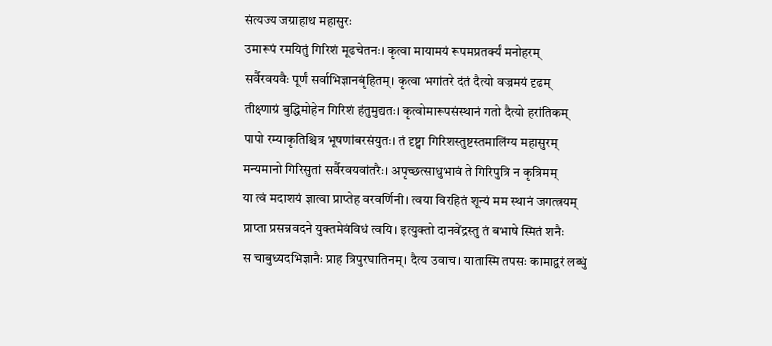संत्यज्य जग्राहाथ महासुरः
उमारूपं रमयितुं गिरिशं मूढचेतनः। कृत्वा मायामयं रूपमप्रतर्क्यं मनोहरम्
सर्वैरवयवैः पूर्णं सर्वाभिज्ञानबृंहितम्। कृत्वा भगांतरे दंतं दैत्यो वज्रमयं दृढम्
तीक्ष्णाग्रं बुद्धिमोहेन गिरिशं हंतुमुद्यतः। कृत्वोमारूपसंस्थानं गतो दैत्यो हरांतिकम्
पापो रम्याकृतिश्चित्र भूषणांबरसंयुतः। तं दृष्ट्वा गिरिशस्तुष्टस्तमालिंग्य महासुरम्
मन्यमानो गिरिसुतां सर्वैरवयवांतरैः। अपृच्छत्साधुभावं ते गिरिपुत्रि न कृत्रिमम्
या त्वं मदाशयं ज्ञात्वा प्राप्तेह वरवर्णिनी। त्वया विरहितं शून्यं मम स्थानं जगत्त्रयम्
प्राप्ता प्रसन्नवदने युक्तमेवंविधं त्वयि। इत्युक्तो दानवेंद्रस्तु तं बभाषे स्मितं शनैः
स चाबुध्यदभिज्ञानैः प्राह त्रिपुरघातिनम्। दैत्य उवाच। यातास्मि तपसः कामाद्वरं लब्धुं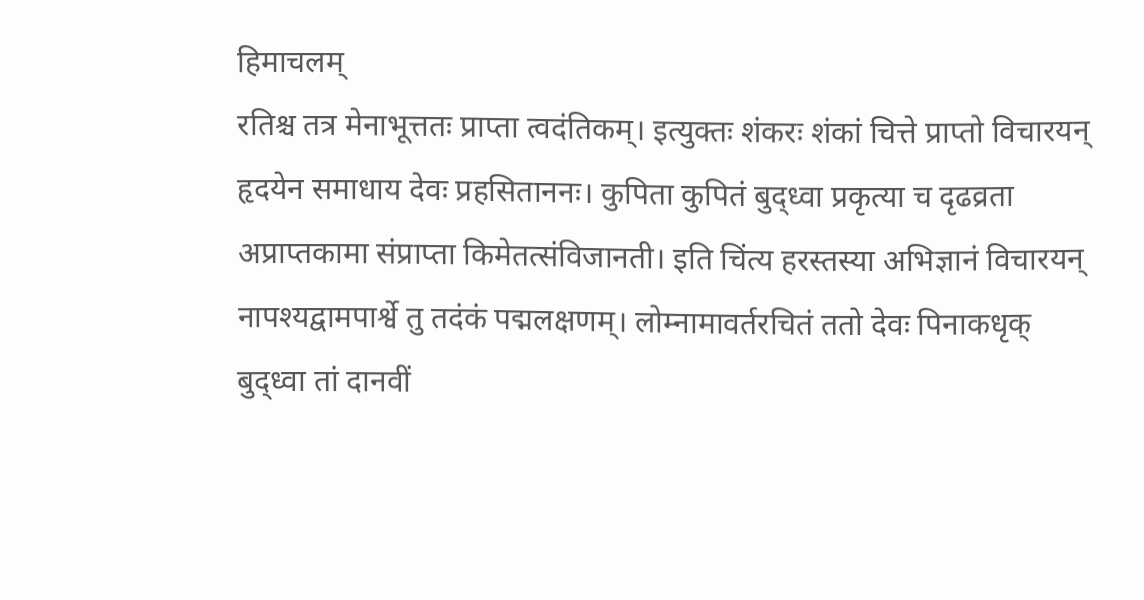हिमाचलम्
रतिश्च तत्र मेनाभूत्ततः प्राप्ता त्वदंतिकम्। इत्युक्तः शंकरः शंकां चित्ते प्राप्तो विचारयन्
हृदयेन समाधाय देवः प्रहसिताननः। कुपिता कुपितं बुद्ध्वा प्रकृत्या च दृढव्रता
अप्राप्तकामा संप्राप्ता किमेतत्संविजानती। इति चिंत्य हरस्तस्या अभिज्ञानं विचारयन्
नापश्यद्वामपार्श्वे तु तदंकं पद्मलक्षणम्। लोम्नामावर्तरचितं ततो देवः पिनाकधृक्
बुद्ध्वा तां दानवीं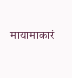मायामाकारं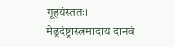गूहयंस्ततः। मेढ्रदंष्ट्रास्त्रमादाय दानवं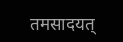तमसादयत्